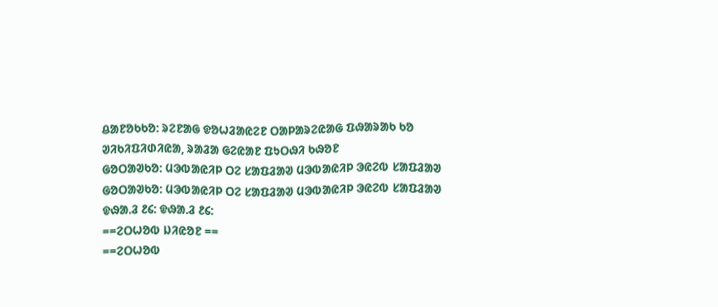ᱪᱟᱱᱚᱠᱠᱚ: ᱨᱮᱱᱟᱜ ᱫᱚᱦᱲᱟᱭᱮᱱ ᱛᱟᱞᱟᱨᱮᱭᱟᱜ ᱯᱷᱟᱨᱟᱠ ᱠᱚ
ᱣᱤᱠᱤᱯᱤᱰᱤᱭᱟ, ᱨᱟᱲᱟ ᱜᱮᱭᱟᱱ ᱯᱩᱛᱷᱤ ᱠᱷᱚᱱ
ᱜᱚᱛᱟᱣᱠᱚ: ᱢᱳᱵᱟᱭᱤᱞ ᱛᱮ ᱥᱟᱯᱲᱟᱣ ᱢᱳᱵᱟᱭᱤᱞ ᱳᱭᱮᱵ ᱥᱟᱯᱲᱟᱣ
ᱜᱚᱛᱟᱣᱠᱚ: ᱢᱳᱵᱟᱭᱤᱞ ᱛᱮ ᱥᱟᱯᱲᱟᱣ ᱢᱳᱵᱟᱭᱤᱞ ᱳᱭᱮᱵ ᱥᱟᱯᱲᱟᱣ
ᱫᱷᱟᱹᱲ ᱒᱔: ᱫᱷᱟᱹᱲ ᱒᱔:
==ᱮᱛᱦᱚᱵ ᱡᱤᱭᱚᱱ ==
==ᱮᱛᱦᱚᱵ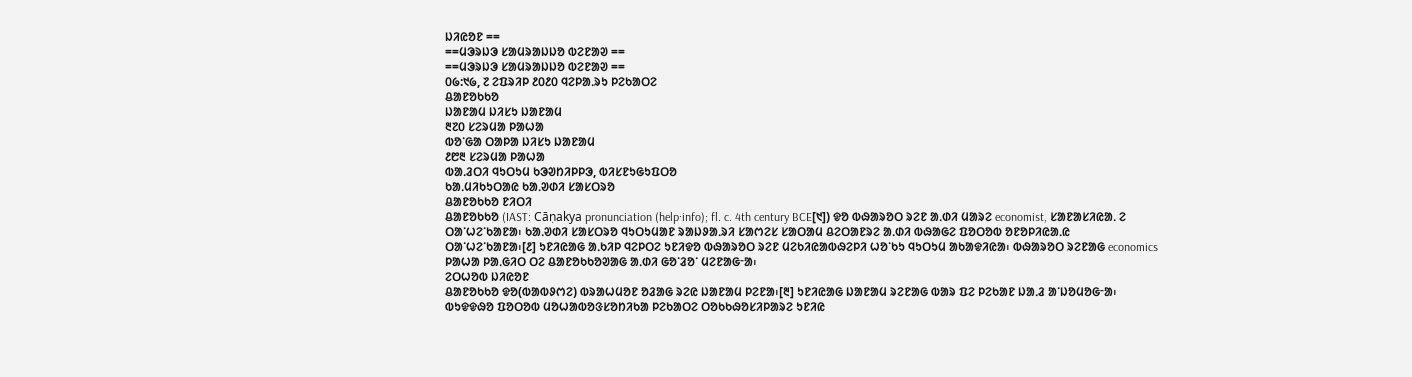ᱡᱤᱭᱚᱱ ==
==ᱢᱳᱨᱡᱳ ᱥᱟᱢᱨᱟᱡᱡᱚ ᱵᱮᱱᱟᱣ ==
==ᱢᱳᱨᱡᱳ ᱥᱟᱢᱨᱟᱡᱡᱚ ᱵᱮᱱᱟᱣ ==
᱐᱙:᱑᱙, ᱗ ᱮᱯᱨᱤᱞ ᱒᱐᱒᱐ ᱧᱮᱞᱟᱹᱨᱩ ᱞᱮᱠᱟᱛᱮ
ᱪᱟᱱᱚᱠᱠᱚ
ᱡᱟᱱᱟᱢ ᱡᱤᱥᱩ ᱡᱟᱱᱟᱢ
᱓᱗᱐ ᱥᱮᱨᱢᱟ ᱞᱟᱦᱟ
ᱵᱚᱸᱜᱟ ᱛᱟᱞᱟ ᱡᱤᱥᱩ ᱡᱟᱱᱟᱢ
᱒᱘᱓ ᱥᱮᱨᱢᱟ ᱞᱟᱦᱟ
ᱵᱟᱹᱲᱛᱤ ᱧᱩᱛᱩᱢ ᱠᱳᱣᱴᱤᱞᱞᱳ, ᱵᱤᱥᱱᱩᱜᱩᱯᱛᱚ
ᱠᱟᱹᱢᱤᱠᱩᱛᱟᱭ ᱠᱟᱹᱣᱰᱤ ᱥᱟᱥᱛᱨᱚ
ᱪᱟᱱᱚᱠᱠᱚ ᱱᱤᱛᱤ
ᱪᱟᱱᱚᱠᱠᱚ (IAST: Cāṇakya pronunciation (help·info); fl. c. 4th century BCE[᱑]) ᱫᱚ ᱵᱷᱟᱨᱚᱛ ᱨᱮᱱ ᱟᱹᱰᱤ ᱢᱟᱨᱮ economist, ᱥᱟᱱᱟᱥᱤᱭᱟᱹ ᱮ ᱛᱟᱸᱦᱮᱸᱠᱟᱱᱟ᱾ ᱠᱟᱹᱣᱰᱤ ᱥᱟᱥᱛᱨᱚ ᱧᱩᱛᱩᱢᱟᱱ ᱨᱟᱡᱽᱟᱹᱨᱤ ᱥᱟᱬᱮᱥ ᱥᱟᱛᱟᱢ ᱪᱮᱛᱟᱱᱨᱮ ᱟᱹᱰᱤ ᱵᱷᱟᱜᱮ ᱯᱚᱛᱚᱵ ᱚᱱᱚᱞᱤᱭᱟᱹᱭ ᱛᱟᱸᱦᱮᱸᱠᱟᱱᱟ᱾[᱒] ᱩᱱᱤᱭᱟᱜ ᱟᱹᱠᱤᱞ ᱧᱮᱞᱛᱮ ᱩᱱᱤᱫᱚ ᱵᱷᱟᱨᱚᱛ ᱨᱮᱱ ᱢᱮᱠᱤᱭᱟᱵᱷᱮᱞᱤ ᱦᱚᱸᱠᱩ ᱧᱩᱛᱩᱢ ᱟᱠᱟᱫᱤᱭᱟ᱾ ᱵᱷᱟᱨᱚᱛ ᱨᱮᱱᱟᱜ economics ᱞᱟᱦᱟ ᱞᱟᱹᱜᱤᱛ ᱛᱮ ᱪᱟᱱᱚᱠᱠᱚᱣᱟᱜ ᱟᱹᱰᱤ ᱜᱚᱸᱲᱚᱸ ᱢᱮᱱᱟᱜᱼᱟ᱾
ᱮᱛᱦᱚᱵ ᱡᱤᱭᱚᱱ
ᱪᱟᱱᱚᱠᱠᱚ ᱫᱚ(ᱵᱟᱵᱽᱬᱮ) ᱵᱨᱟᱦᱢᱚᱱ ᱚᱲᱟᱜ ᱨᱮᱭ ᱡᱟᱱᱟᱢ ᱞᱮᱱᱟ᱾[᱓] ᱩᱱᱤᱭᱟᱜ ᱡᱟᱱᱟᱢ ᱨᱮᱱᱟᱜ ᱵᱟᱨ ᱯᱮ ᱞᱮᱠᱟᱱ ᱡᱟᱹᱲ ᱟᱸᱡᱚᱢᱚᱜᱼᱟ᱾ ᱵᱩᱫᱫᱷᱚ ᱯᱚᱛᱚᱵ ᱢᱚᱦᱟᱵᱚᱝᱥᱚᱴᱤᱠᱟ ᱞᱮᱠᱟᱛᱮ ᱛᱚᱠᱠᱷᱚᱥᱤᱞᱟᱨᱮ ᱩᱱᱤᱭ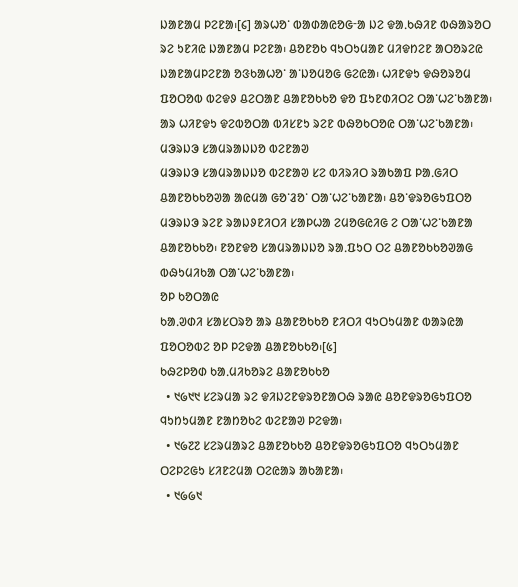ᱡᱟᱱᱟᱢ ᱞᱮᱱᱟ᱾[᱔] ᱟᱨᱦᱚᱸ ᱵᱟᱰᱟᱭᱚᱜᱼᱟ ᱡᱮ ᱫᱟᱹᱠᱷᱤᱱ ᱵᱷᱟᱨᱚᱛ ᱨᱮ ᱩᱱᱤᱭ ᱡᱟᱱᱟᱢ ᱞᱮᱱᱟ᱾ ᱪᱚᱱᱚᱠ ᱧᱩᱛᱩᱢᱟᱱ ᱢᱤᱫᱴᱮᱱ ᱟᱛᱚᱨᱮᱭ ᱡᱟᱱᱟᱢᱞᱮᱱᱟ ᱚᱝᱠᱟᱦᱚᱸ ᱟᱸᱡᱚᱢᱚᱜ ᱜᱮᱭᱟ᱾ ᱦᱤᱱᱫᱩ ᱫᱷᱚᱨᱚᱢ ᱯᱚᱛᱚᱵ ᱵᱮᱫᱽ ᱪᱮᱛᱟᱱ ᱪᱟᱱᱚᱠᱠᱚ ᱫᱚ ᱯᱩᱱᱰᱤᱛᱮ ᱛᱟᱸᱦᱮᱸᱠᱟᱱᱟ᱾ ᱟᱨ ᱦᱤᱱᱫᱩ ᱫᱮᱵᱚᱛᱟ ᱵᱤᱥᱱᱩ ᱨᱮᱱ ᱵᱷᱚᱠᱛᱚᱭ ᱛᱟᱸᱦᱮᱸᱠᱟᱱᱟ᱾
ᱢᱳᱨᱡᱳ ᱥᱟᱢᱨᱟᱡᱡᱚ ᱵᱮᱱᱟᱣ
ᱢᱳᱨᱡᱳ ᱥᱟᱢᱨᱟᱡᱡᱚ ᱵᱮᱱᱟᱣ ᱥᱮ ᱵᱤᱨᱤᱛ ᱨᱟᱠᱟᱯ ᱞᱟᱹᱜᱤᱛ ᱪᱟᱱᱚᱠᱠᱚᱣᱟ ᱟᱭᱢᱟ ᱜᱚᱸᱲᱚᱸ ᱛᱟᱸᱦᱮᱸᱠᱟᱱᱟ᱾ ᱪᱚᱸᱫᱨᱚᱜᱩᱯᱛᱚ ᱢᱳᱨᱡᱳ ᱨᱮᱱ ᱨᱟᱡᱽᱱᱤᱛᱤ ᱥᱟᱞᱦᱟ ᱮᱢᱚᱜᱭᱤᱜ ᱮ ᱛᱟᱸᱦᱮᱸᱠᱟᱱᱟ ᱪᱟᱱᱚᱠᱠᱚ᱾ ᱱᱚᱱᱫᱚ ᱥᱟᱢᱨᱟᱡᱡᱚ ᱨᱟᱹᱯᱩᱛ ᱛᱮ ᱪᱟᱱᱚᱠᱠᱚᱣᱟᱜ ᱵᱷᱩᱢᱤᱠᱟ ᱛᱟᱸᱦᱮᱸᱠᱟᱱᱟ᱾
ᱚᱞ ᱠᱚᱛᱟᱭ
ᱠᱟᱹᱣᱰᱤ ᱥᱟᱥᱛᱨᱚ ᱟᱨ ᱪᱟᱱᱚᱠᱠᱚ ᱱᱤᱛᱤ ᱧᱩᱛᱩᱢᱟᱱ ᱵᱟᱨᱭᱟ ᱯᱚᱛᱚᱵᱮ ᱚᱞ ᱞᱮᱫᱟ ᱪᱟᱱᱚᱠᱠᱚ᱾[᱕]
ᱠᱷᱮᱞᱚᱰ ᱠᱟᱹᱢᱤᱠᱚᱨᱮ ᱪᱟᱱᱚᱠᱠᱚ
  • ᱑᱙᱑᱑ ᱥᱮᱨᱢᱟ ᱨᱮ ᱫᱤᱡᱮᱱᱫᱨᱚᱱᱟᱛᱷ ᱨᱟᱭ ᱪᱚᱱᱫᱨᱚᱜᱩᱯᱛᱚ ᱧᱩᱴᱩᱢᱟᱱ ᱱᱟᱴᱚᱠᱮ ᱵᱮᱱᱟᱣ ᱞᱮᱫᱟ᱾
  • ᱑᱙᱗᱗ ᱥᱮᱨᱢᱟᱨᱮ ᱪᱟᱱᱚᱠᱠᱚ ᱪᱚᱱᱫᱨᱚᱜᱩᱯᱛᱚ ᱧᱩᱛᱩᱢᱟᱱ ᱛᱮᱞᱮᱜᱩ ᱥᱤᱱᱮᱢᱟ ᱛᱮᱭᱟᱨ ᱟᱠᱟᱱᱟ᱾
  • ᱑᱙᱙᱑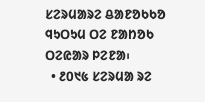ᱥᱮᱨᱢᱟᱨᱮ ᱪᱟᱱᱚᱠᱠᱚ ᱧᱩᱛᱩᱢ ᱛᱮ ᱱᱟᱴᱚᱠ ᱛᱮᱭᱟᱨ ᱞᱮᱱᱟ᱾
  • ᱒᱐᱑᱕ ᱥᱮᱨᱢᱟ ᱨᱮ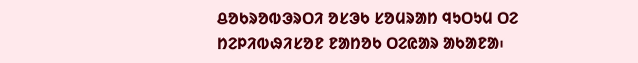ᱪᱚᱠᱨᱚᱵᱳᱨᱛᱤ ᱚᱥᱳᱠ ᱥᱚᱢᱨᱟᱴ ᱧᱩᱛᱩᱢ ᱛᱮ ᱴᱮᱞᱤᱵᱷᱤᱥᱚᱱ ᱱᱟᱴᱚᱠ ᱛᱮᱭᱟᱨ ᱟᱠᱟᱱᱟ᱾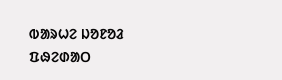ᱵᱟᱨᱦᱮ ᱡᱚᱱᱚᱲ
ᱯᱷᱮᱰᱟᱛ